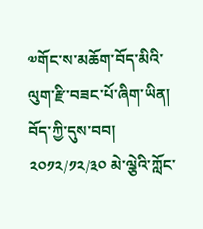༧གོང་ས་མཆོག་བོད་མིའི་ལུག་རྫི་བཟང་པོ་ཞིག་ཡིན། བོད་ཀྱི་དུས་བབ། ༢༠༡༢/༡༢/༣༠ མེ་ལྕེའི་ཀློང་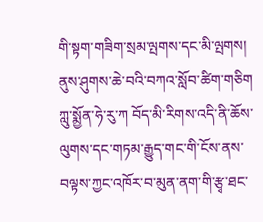གི་སྟག་གཟིག་སྲམ་ལྤགས་དང་མི་ལྤགས། ནུས་ཤུགས་ཆེ་བའི་བཀའ་སློབ་ཚིག་གཅིག ཀླུ་སྨྱོན་ཧེ་རུ་ཀ བོད་མི་རིགས་འདི་ནི་ཆོས་ལུགས་དང་གཏམ་རྒྱུད་གང་གི་ངོས་ནས་བལྟས་ཀྱང་འཁོར་བ་མུན་ནག་གི་རྩྭ་ཐང་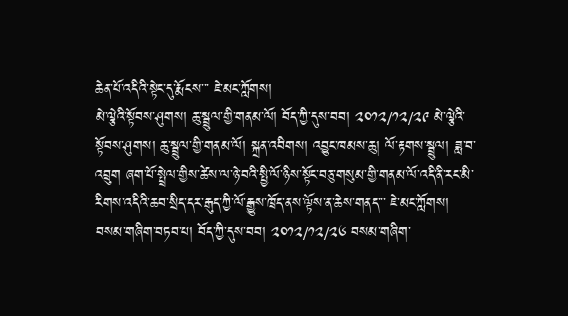ཆེན་པོ་འདིའི་སྟེང་དུ་རྨོངས་་་ ཇེ་མང་ཀློགས།
མེ་ལྕེའི་སྟོབས་ཤུགས། ཆུ་སྦྲུལ་གྱི་གནམ་ལོ། བོད་ཀྱི་དུས་བབ། ༢༠༡༢/༡༢/༢༩ མེ་ལྕེའི་སྟོབས་ཤུགས། ཆུ་སྦྲུལ་གྱི་གནམ་ལོ། སྐྲན་འབིགས། འབྱུང་ཁམས་ཆུ། ལོ་རྟགས་སྦྲུལ། ཟླ་བ་འབྲུག ཞག་པོ་སྤྲེལ་གྱིས་ཚེས་ལ་ཉེ་བའི་སྤྱི་ལོ་ཉིས་སྟོང་བཅུ་གསུམ་གྱི་གནམ་ལོ་འདི་ནི་རང་མི་རིགས་འདིའི་ཆབ་སྲིད་དར་རྒུད་ཀྱི་ལོ་རྒྱུས་ཁྲོད་ནས་ལྟོས་ན་ཆེས་གནད་་་ ཇེ་མང་ཀློགས།
བསམ་གཞིག་བཏབ་པ། བོད་ཀྱི་དུས་བབ། ༢༠༡༢/༡༢/༢༦ བསམ་གཞིག་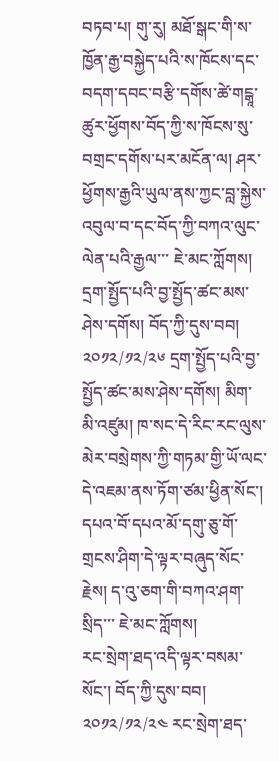བཏབ་པ། གུ་རུ། མཐོ་སྒང་གི་ས་ཁྱོན་རྒྱ་བསྐྱེད་པའི་ས་ཁོངས་དང་བདག་དབང་བརྩི་དགོས་ཚེ་གངྒཱ་ཚུར་ཕྱོགས་བོད་ཀྱི་ས་ཁོངས་སུ་བགྲང་དགོས་པར་མངོན་ལ། ཤར་ཕྱོགས་རྒྱའི་ཡུལ་ནས་ཀྱང་བླ་སྐྱེས་འབུལ་བ་དང་བོད་ཀྱི་བཀའ་ལུང་ལེན་པའི་རྒྱལ་་་ ཇེ་མང་ཀློགས།
དྲག་སྤྱོད་པའི་བྱ་སྤྱོད་ཚང་མས་ཤེས་དགོས། བོད་ཀྱི་དུས་བབ། ༢༠༡༢/༡༢/༢༦ དྲག་སྤྱོད་པའི་བྱ་སྤྱོད་ཚང་མས་ཤེས་དགོས། མིག་མི་འཛུམ། ཁ་སང་དེ་རིང་རང་ལུས་མེར་བསྲེགས་ཀྱི་གཏམ་གྱི་ཡོ་ལང་དེ་འཇམ་ནས་ཏོག་ཙམ་ཕྱིན་སོང་། དཔའ་བོ་དཔའ་མོ་དགུ་ཅུ་གོ་གྲངས་ཤིག་དེ་ལྟར་བཞུད་སོང་རྗེས། ད་འུ་ཅག་གི་བཀའ་ཤག་སྲིད་་་ ཇེ་མང་ཀློགས།
རང་སྲེག་ཐད་འདི་ལྟར་བསམ་སོང་། བོད་ཀྱི་དུས་བབ། ༢༠༡༢/༡༢/༢༤ རང་སྲེག་ཐད་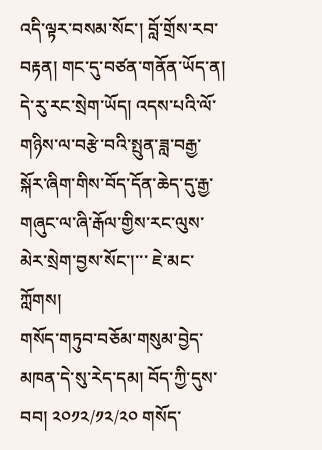འདི་ལྟར་བསམ་སོང་། བློ་གྲོས་རབ་བརྟན། གང་དུ་བཙན་གནོན་ཡོད་ན། དེ་རུ་རང་སྲེག་ཡོད། འདས་པའི་ལོ་གཉིས་ལ་བརྩེ་བའི་སྤུན་ཟླ་བརྒྱ་སྐོར་ཞིག་གིས་བོད་དོན་ཆེད་དུ་རྒྱ་ གཞུང་ལ་ཞི་རྒོལ་གྱིས་རང་ལུས་མེར་སྲེག་བྱས་སོང་།་་་ ཇེ་མང་ཀློགས།
གསོད་གཏུབ་བཅོམ་གསུམ་བྱེད་མཁན་དེ་སུ་རེད་དམ། བོད་ཀྱི་དུས་བབ། ༢༠༡༢/༡༢/༢༠ གསོད་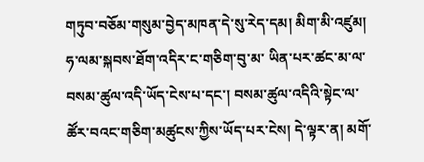གཏུབ་བཅོམ་གསུམ་བྱེད་མཁན་དེ་སུ་རེད་དམ། མིག་མི་འཛུམ། ཧ་ལམ་སྐབས་ཐོག་འདིར་ང་གཅིག་བུ་མ་ ཡིན་པར་ཚང་མ་ལ་བསམ་ཚུལ་འདི་ཡོད་ངེས་པ་དང་། བསམ་ཚུལ་འདིའི་སྟེང་ལ་ཚོར་བའང་གཅིག་མཚུངས་ཀྱིས་ཡོད་པར་ངེས། དེ་ལྟར་ན། མགོ་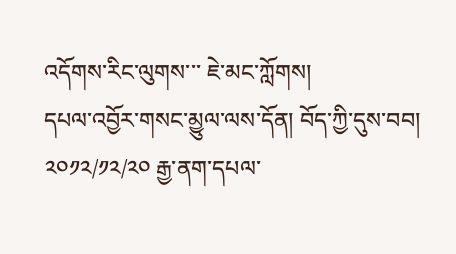འདོགས་རིང་ལུགས་་་ ཇེ་མང་ཀློགས།
དཔལ་འབྱོར་གསང་མྱུལ་ལས་དོན། བོད་ཀྱི་དུས་བབ། ༢༠༡༢/༡༢/༢༠ རྒྱ་ནག་དཔལ་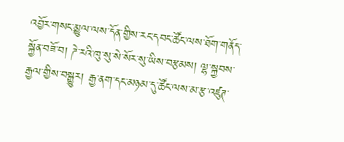འབྱོར་གསང་མྱུལ་ལས་དོན་གྱིས་རང་དབང་ཚོང་ལས་ཐོག་གནོད་སྐྱོན་བཟོ་བ། ཌེ་རའི་ཁུ་སུ་སེ་སོར་སུ་ཡིས་བརྩམས། ལྷ་སྐྱབས་རྒྱལ་གྱིས་བསྒྱུར། རྒྱ་ནག་དང་མཉམ་དུ་ཚོང་ལས་མ་རྩ་འཛུཊ་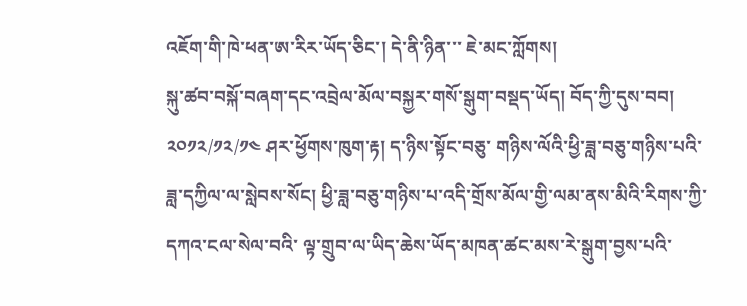འཇོག་གི་ཁེ་ཕན་ཨ་རིར་ཡོད་ཅིང་། དེ་ནི་ཉིན་་་ ཇེ་མང་ཀློགས།
སྐུ་ཚབ་བསྐོ་བཞག་དང་འབྲེལ་མོལ་བསྐྱར་གསོ་སྒུག་བསྡད་ཡོད། བོད་ཀྱི་དུས་བབ། ༢༠༡༢/༡༢/༡༤ ཤར་ཕྱོགས་ཁུག་རྟ། ད་ཉིས་སྟོང་བཅུ་ གཉིས་ལོའི་ཕྱི་ཟླ་བཅུ་གཉིས་པའི་ཟླ་དཀྱིལ་ལ་སླེབས་སོང། ཕྱི་ཟླ་བཅུ་གཉིས་པ་འདི་གྲོས་མོལ་གྱི་ལམ་ནས་མིའི་རིགས་ཀྱི་དཀའ་ངལ་སེལ་བའི་ ལྟ་གྲུབ་ལ་ཡིད་ཆེས་ཡོད་མཁན་ཚང་མས་རེ་སྒུག་བྱས་པའི་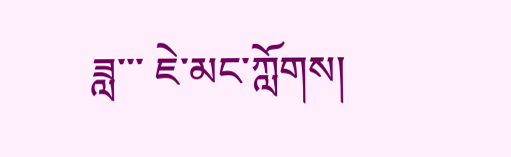ཟླ་་་ ཇེ་མང་ཀློགས།